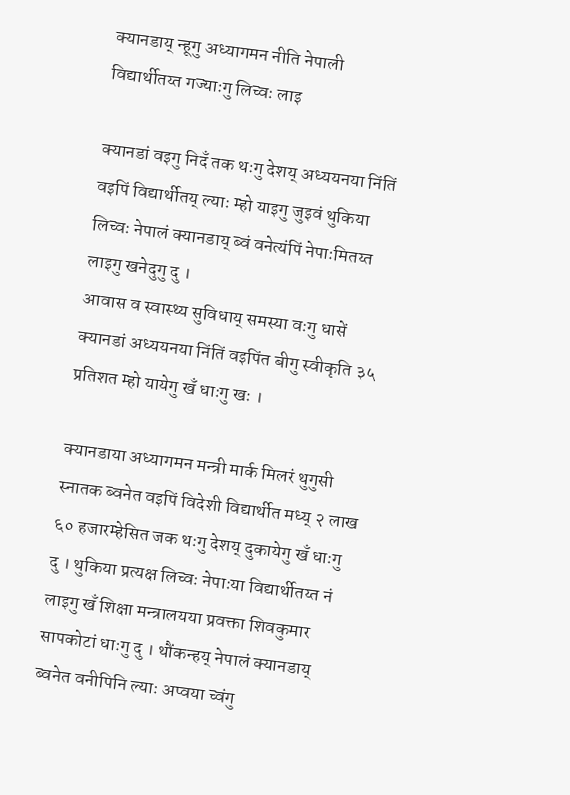क्यानडाय् न्हूगु अध्यागमन नीति नेपाली विद्यार्थीतय्त गज्याःगु लिच्वः लाइ

क्यानडां वइगु निदँ तक थःगु देशय् अध्ययनया निंतिं वइपिं विद्यार्थीतय् ल्याः म्हो याइगु जुइवं थुकिया लिच्वः नेपालं क्यानडाय् ब्वं वनेत्यंपिं नेपाःमितय्त लाइगु खनेदुगु दु ।
आवास व स्वास्थ्य सुविधाय् समस्या वःगु धासें क्यानडां अध्ययनया निंतिं वइपिंत बीगु स्वीकृति ३५ प्रतिशत म्हो यायेगु खँ धाःगु खः ।

क्यानडाया अध्यागमन मन्त्री मार्क मिलरं थुगुसी स्नातक ब्वनेत वइपिं विदेशी विद्यार्थीत मध्य् २ लाख ६० हजारम्हेसित जक थःगु देशय् दुकायेगु खँ धाःगु दु । थुकिया प्रत्यक्ष लिच्वः नेपाःया विद्यार्थीतय्त नं लाइगु खँ शिक्षा मन्त्रालयया प्रवक्ता शिवकुमार सापकोटां धाःगु दु । थौंकन्हय् नेपालं क्यानडाय् ब्वनेत वनीपिनि ल्याः अप्वया च्वंगु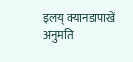इलय् क्यानडापाखें अनुमति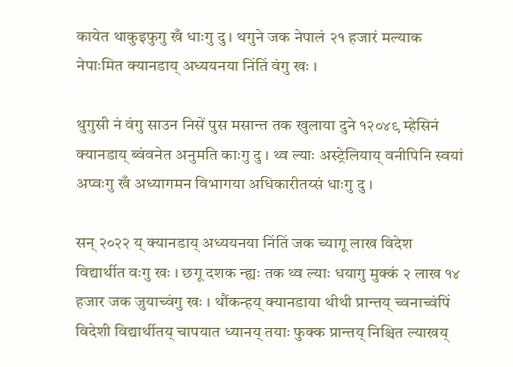कायेत थाकुइफुगु खँ धाःगु दु । थगुने जक नेपालं २१ हजारं मल्याक नेपाःमित क्यानडाय् अध्ययनया निंतिं वंगु खः ।

थुगुसी नं वंगु साउन निसें पुस मसान्त तक खुलाया दुने १२०४९ म्हेसिनं क्यानडाय् ब्वंवनेत अनुमति काःगु दु । थ्व ल्याः अस्ट्रेलियाय् वनीपिनि स्वयां अप्वःगु खँ अध्यागमन विभागया अधिकारीतय्सं धाःगु दु ।

सन् २०२२ य् क्यानडाय् अध्ययनया निंतिं जक च्यागू लाख विदेश विद्यार्थीत वःगु खः । छगू दशक न्ह्यः तक थ्व ल्याः धयागु मुक्कं २ लाख १४ हजार जक जुयाच्वंगु खः । थौंकन्हय् क्यानडाया थीथी प्रान्तय् च्वनाच्वंपिं विदेशी विद्यार्थीतय् चापयात ध्यानय् तयाः फुक्क प्रान्तय् निश्चित ल्याखय्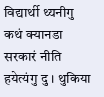विद्यार्थी थ्यनीगु कथं क्यानडा सरकारं नीति हयेत्यंगु दु । थुकिया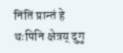निंतिं प्रान्तं हे थःपिनि क्षेत्रय् दुगु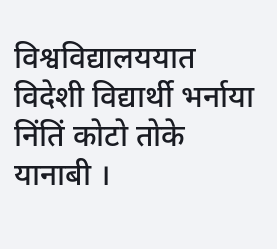विश्वविद्यालययात विदेशी विद्यार्थी भर्नाया निंतिं कोटो तोके यानाबी ।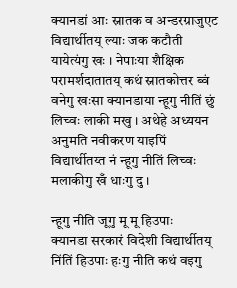क्यानडां आः स्नातक व अन्डरग्राजुएट विद्यार्थीतय् ल्याः जक कटौती यायेत्यंगु खः । नेपाःया शैक्षिक परामर्शदातातय् कथं स्नातकोत्तर ब्वं वनेगु खःसा क्यानडाया न्हूगु नीतिं छुं लिच्वः लाकी मखु । अथेहे अध्ययन अनुमति नवीकरण याइपिं विद्यार्थीतय्त नं न्हूगु नीतिं लिच्वः मलाकीगु खँ धाःगु दु ।

न्हूगु नीति जूगु मू मू हिउपाः
क्यानडा सरकारं विदेशी विद्यार्थीतय् निंतिं हिउपाः हःगु नीति कथं वइगु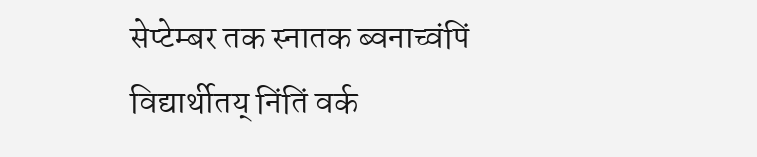सेप्टेम्बर तक स्नातक ब्वनाच्वंपिं विद्यार्थीतय् निंतिं वर्क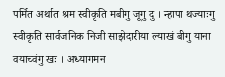पर्मित अर्थात श्रम स्वीकृति मबीगु जूगु दु । न्हापा थज्याःगु स्वीकृति सार्वजनिक निजी साझेदारीया ल्याखं बीगु याना वयाच्वंगु खः । अध्यागमन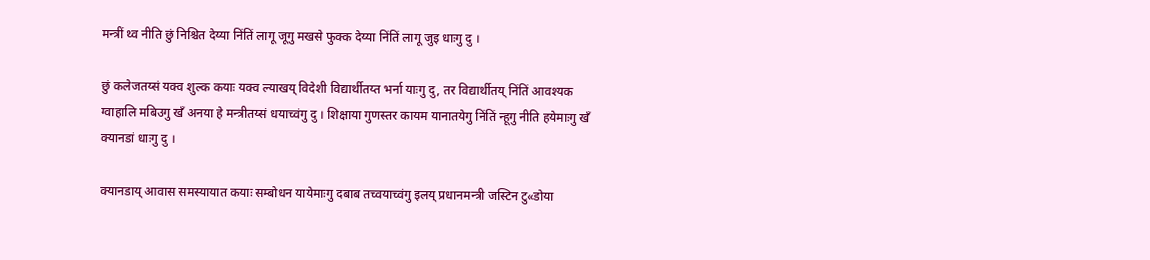मन्त्रीं थ्व नीति छुं निश्चित देय्या निंतिं लागू जूगु मखसे फुक्क देय्या निंतिं लागू जुइ धाःगु दु ।

छुं कलेजतय्सं यक्व शुल्क कयाः यक्व ल्याखय् विदेशी विद्यार्थीतय्त भर्ना याःगु दु, तर विद्यार्थीतय् निंतिं आवश्यक ग्वाहालि मबिउगु खँ अनया हे मन्त्रीतय्सं धयाच्वंगु दु । शिक्षाया गुणस्तर कायम यानातयेगु निंतिं न्हूगु नीति हयेमाःगु खँ क्यानडां धाःगु दु ।

क्यानडाय् आवास समस्यायात कयाः सम्बोधन यायेमाःगु दबाब तच्वयाच्वंगु इलय् प्रधानमन्त्री जस्टिन टु«डोया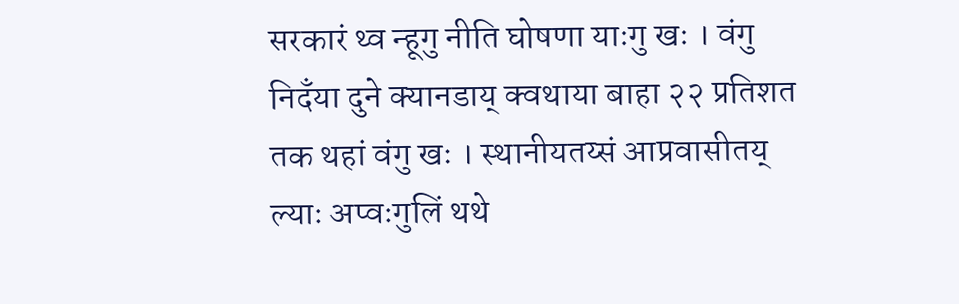सरकारं थ्व न्हूगु नीति घोषणा याःगु खः । वंगु निदँया दुने क्यानडाय् क्वथाया बाहा २२ प्रतिशत तक थहां वंगु खः । स्थानीयतय्सं आप्रवासीतय् ल्याः अप्वःगुलिं थथे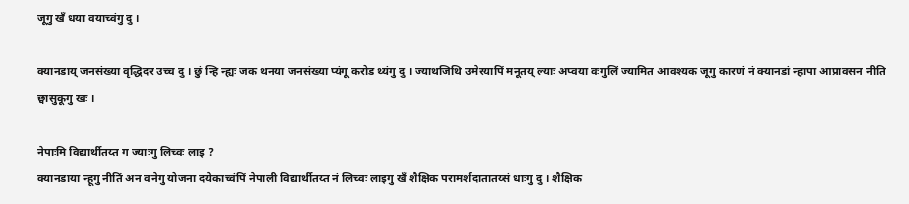जूगु खँ धया वयाच्वंगु दु ।

क्यानडाय् जनसंख्या वृद्धिदर उच्च दु । छुं न्हि न्ह्यः जक थनया जनसंख्या प्यंगू करोड थ्यंगु दु । ज्याथजिथि उमेरयापिं मनूतय् ल्याः अप्वया वःगुलिं ज्यामित आवश्यक जूगु कारणं नं क्यानडां न्हापा आप्रावसन नीति छ्वासुकूगु खः ।

नेपाःमि विद्यार्थीतय्त ग ज्याःगु लिच्वः लाइ ?
क्यानडाया न्हूगु नीतिं अन वनेगु योजना दयेकाच्वंपिं नेपाली विद्यार्थीतय्त नं लिच्वः लाइगु खँ शैक्षिक परामर्शदातातय्सं धाःगु दु । शैक्षिक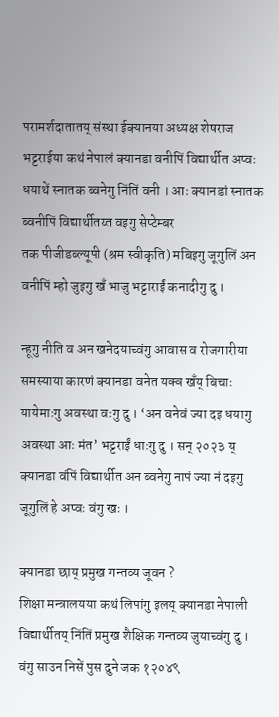परामर्शदातातय् संस्था ईक्यानया अध्यक्ष शेषराज भट्टराईया कथं नेपालं क्यानडा वनीपिं विद्यार्थीत अप्वः धयाथें स्नातक ब्वनेगु निंतिं वनी । आः क्यानडां स्नातक ब्वनीपिं विद्यार्थीतय्त वइगु सेप्टेम्बर
तक पीजीडब्ल्यूपी (श्रम स्वीकृति) मबिइगु जूगुलिं अन वनीपिं म्हो जुइगु खँ भाजु भट्टाराईं कनादीगु दु ।

न्हूगु नीति व अन खनेदयाच्वंगु आवास व रोजगारीया समस्याया कारणं क्यानडा वनेत यक्व खँय् बिचाः यायेमाःगु अवस्था वःगु दु । ‘अन वनेवं ज्या दइ धयागु अवस्था आः मंत’ भट्टराईं धाःगु दु । सन् २०२३ य् क्यानडा वंपिं विद्यार्थीत अन ब्वनेगु नापं ज्या नं दइगु जूगुलिं हे अप्वः वंगु खः ।

क्यानडा छाय् प्रमुख गन्तव्य जूवन ?
शिक्षा मन्त्रालयया कथं लिपांगु इलय् क्यानडा नेपाली विद्यार्थीतय् निंतिं प्रमुख शैक्षिक गन्तव्य जुयाच्वंगु दु । वंगु साउन निसें पुस दुने जक १२०४९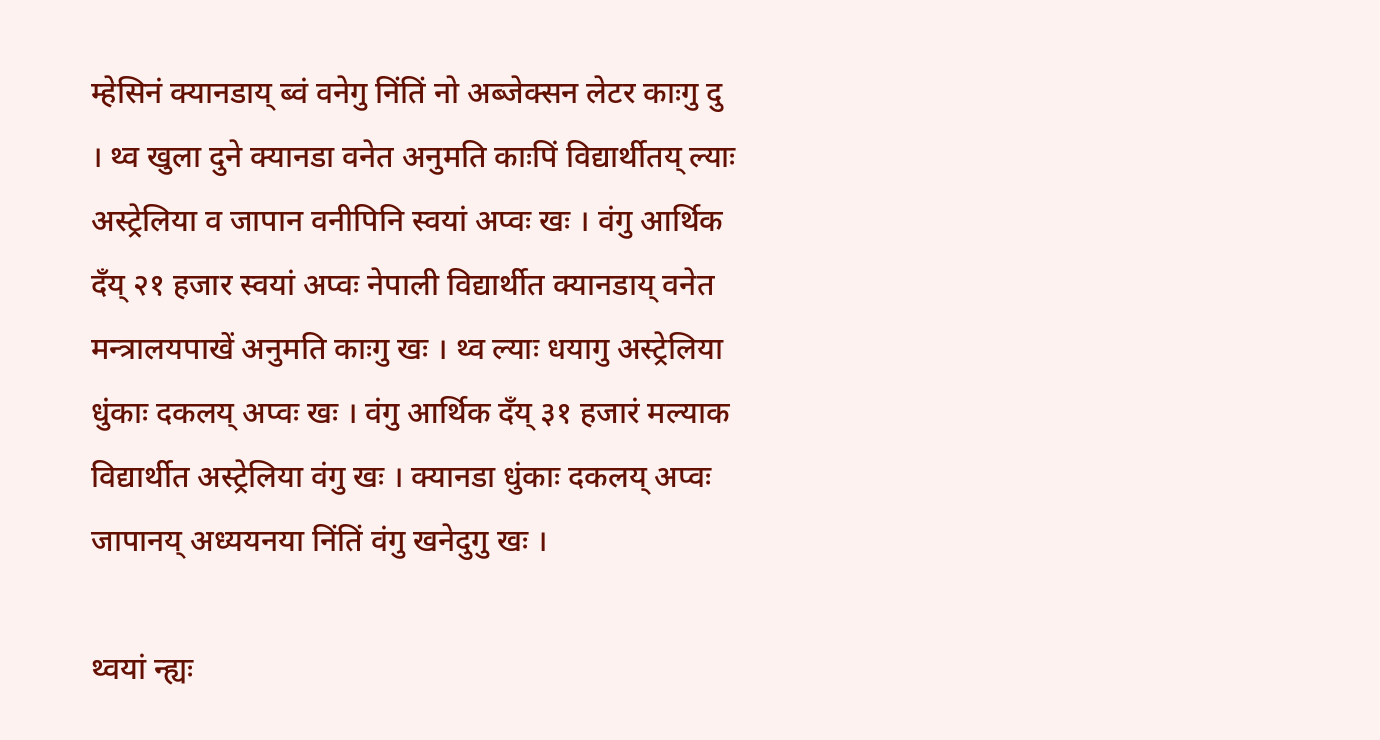म्हेसिनं क्यानडाय् ब्वं वनेगु निंतिं नो अब्जेक्सन लेटर काःगु दु । थ्व खुला दुने क्यानडा वनेत अनुमति काःपिं विद्यार्थीतय् ल्याः अस्ट्रेलिया व जापान वनीपिनि स्वयां अप्वः खः । वंगु आर्थिक दँय् २१ हजार स्वयां अप्वः नेपाली विद्यार्थीत क्यानडाय् वनेत मन्त्रालयपाखें अनुमति काःगु खः । थ्व ल्याः धयागु अस्ट्रेलिया धुंकाः दकलय् अप्वः खः । वंगु आर्थिक दँय् ३१ हजारं मल्याक विद्यार्थीत अस्ट्रेलिया वंगु खः । क्यानडा धुंकाः दकलय् अप्वः जापानय् अध्ययनया निंतिं वंगु खनेदुगु खः ।

थ्वयां न्ह्यः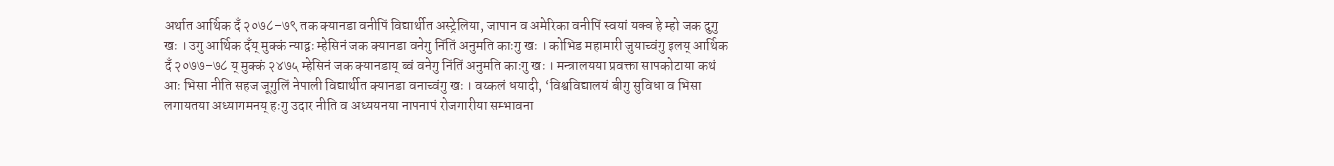अर्थात आर्थिक दँ २०७८–७९ तक क्यानडा वनीपिं विद्यार्थीत अस्ट्रेलिया, जापान व अमेरिका वनीपिं स्वयां यक्व हे म्हो जक दुगु खः । उगु आर्थिक दँय् मुक्कं न्याद्वः म्हेसिनं जक क्यानडा वनेगु निंतिं अनुमति काःगु खः । कोभिड महामारी जुयाच्वंगु इलय् आर्थिक दँ २०७७–७८ य् मुक्कं २४७५ म्हेसिनं जक क्यानडाय् ब्वं वनेगु निंतिं अनुमति काःगु खः । मन्त्रालयया प्रवक्ता सापकोटाया कथं आः भिसा नीति सहज जूगुलिं नेपाली विद्यार्थीत क्यानडा वनाच्वंगु खः । वय्कलं धयादी, ‘विश्वविद्यालयं बीगु सुविधा व भिसा लगायतया अध्यागमनय् हःगु उदार नीति व अध्ययनया नापनापं रोजगारीया सम्भावना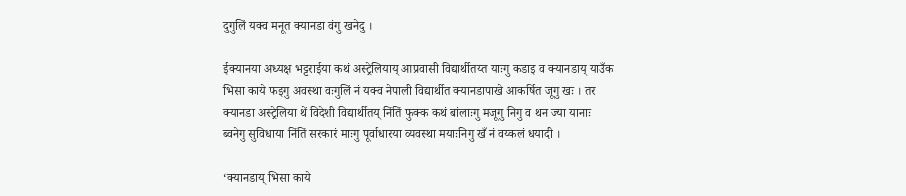दुगुलिं यक्व मनूत क्यानडा वंगु खनेदु ।

ईक्यानया अध्यक्ष भट्टराईया कथं अस्ट्रेलियाय् आप्रवासी विद्यार्थीतय्त याःगु कडाइ व क्यानडाय् याउँक भिसा काये फइगु अवस्था वःगुलिं नं यक्व नेपाली विद्यार्थीत क्यानडापाखे आकर्षित जूगु खः । तर क्यानडा अस्ट्रेलिया थें विदेशी विद्यार्थीतय् निंतिं फुक्क कथं बांलाःगु मजूगु निगु व थन ज्या यानाः ब्वनेगु सुविधाया निंतिं सरकारं माःगु पूर्वाधारया व्यवस्था मयाःनिगु खँ नं वय्कलं धयादी ।

‘क्यानडाय् भिसा काये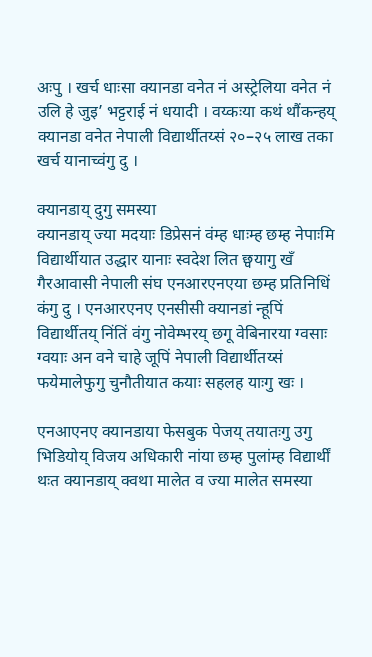अःपु । खर्च धाःसा क्यानडा वनेत नं अस्ट्रेलिया वनेत नं उलि हे जुइ’ भट्टराई नं धयादी । वय्कःया कथं थौंकन्हय् क्यानडा वनेत नेपाली विद्यार्थीतय्सं २०–२५ लाख तका खर्च यानाच्वंगु दु ।

क्यानडाय् दुगु समस्या
क्यानडाय् ज्या मदयाः डिप्रेसनं वंम्ह धाःम्ह छम्ह नेपाःमि विद्यार्थीयात उद्धार यानाः स्वदेश लित छ्वयागु खँ गैरआवासी नेपाली संघ एनआरएनएया छम्ह प्रतिनिधिं कंगु दु । एनआरएनए एनसीसी क्यानडां न्हूपिं विद्यार्थीतय् निंतिं वंगु नोवेम्भरय् छगू वेबिनारया ग्वसाः ग्वयाः अन वने चाहे जूपिं नेपाली विद्यार्थीतय्सं फयेमालेफुगु चुनौतीयात कयाः सहलह याःगु खः ।

एनआएनए क्यानडाया फेसबुक पेजय् तयातःगु उगु भिडियोय् विजय अधिकारी नांया छम्ह पुलांम्ह विद्यार्थीं थःत क्यानडाय् क्वथा मालेत व ज्या मालेत समस्या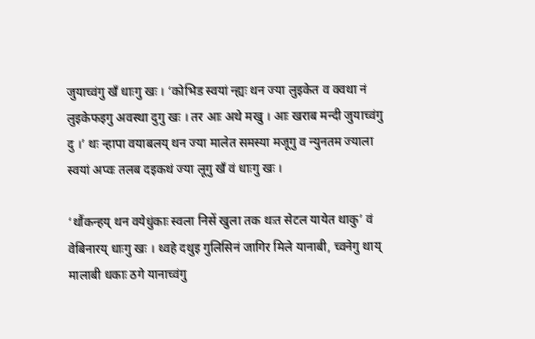जुयाच्वंगु खँ धाःगु खः । ‘कोभिड स्वयां न्ह्यः थन ज्या लुइकेत व क्वथा नं लुइकेफइगु अवस्था दुगु खः । तर आः अथे मखु । आः खराब मन्दी जुयाच्वंगु दु ।’ थः न्हापा वयाबलय् थन ज्या मालेत समस्या मजूगु व न्युनतम ज्याला स्वयां अप्वः तलब दइकथं ज्या लूगु खँ वं धाःगु खः ।

‘थौंकन्हय् थन वयेधुंकाः स्वला निसें खुला तक थःत सेटल यायेत थाकु’ वं वेबिनारय् धाःगु खः । थ्वहे दथुइ गुलिसिनं जागिर मिले यानाबी, च्वनेगु थाय् मालाबी धकाः ठगे यानाच्वंगु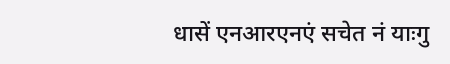धासें एनआरएनएं सचेत नं याःगु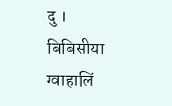दु ।
बिबिसीया ग्वाहालिं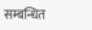सम्बन्धित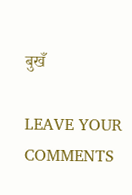बुखँ

LEAVE YOUR COMMENTS